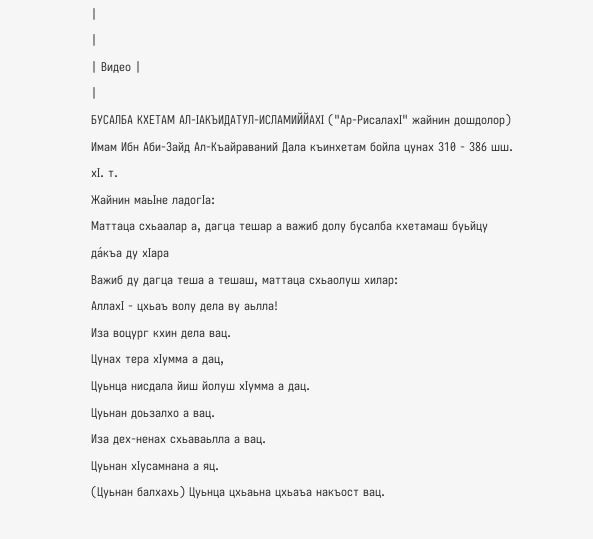|
|
| Видео |
|
БУСАЛБА КХЕТАМ АЛ-IАКЪИДАТУЛ-ИСЛАМИЙЙАХI ("Ар-РисалахI" жайнин дошдолор)
Имам Ибн Аби-Зайд Ал-Къайраваний Дала къинхетам бойла цунах 310 - 386 шш. хI. т.
Жайнин маьIне ладогIа:
Маттаца схьаалар а, дагца тешар а важиб долу бусалба кхетамаш буьйцу да́къа ду хIара
Важиб ду дагца теша а тешаш, маттаца схьаолуш хилар:
АллахI - цхьаъ волу дела ву аьлла!
Иза воцург кхин дела вац.
Цунах тера хIумма а дац,
Цуьнца нисдала йиш йолуш хIумма а дац.
Цуьнан доьзалхо а вац.
Иза дех-ненах схьаваьлла а вац.
Цуьнан хIусамнана а яц.
(Цуьнан балхахь) Цуьнца цхьаьна цхьаъа накъост вац.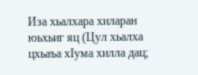Иза хьалхара хиларан юьхьиг яц (Цул хьалха цхьаъа хIума хилла дац;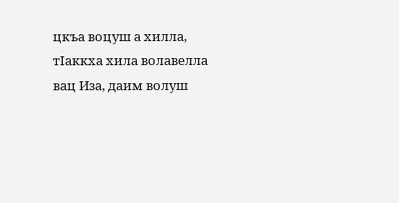цкъа воцуш а хилла, тIаккха хила волавелла вац Иза, даим волуш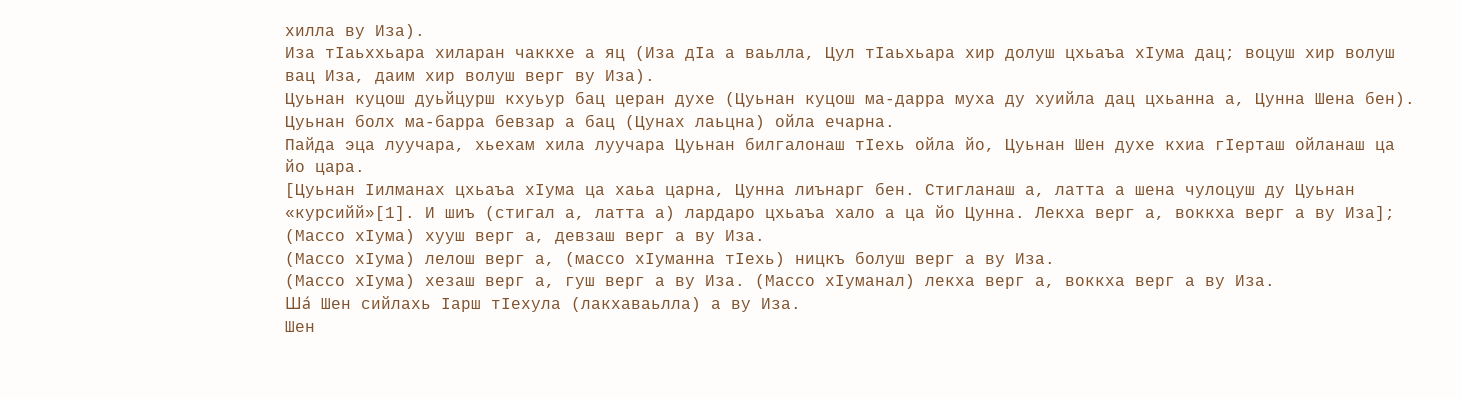хилла ву Иза).
Иза тIаьххьара хиларан чаккхе а яц (Иза дIа а ваьлла, Цул тIаьхьара хир долуш цхьаъа хIума дац; воцуш хир волуш вац Иза, даим хир волуш верг ву Иза).
Цуьнан куцош дуьйцурш кхуьур бац церан духе (Цуьнан куцош ма-дарра муха ду хуийла дац цхьанна а, Цунна Шена бен).
Цуьнан болх ма-барра бевзар а бац (Цунах лаьцна) ойла ечарна.
Пайда эца луучара, хьехам хила луучара Цуьнан билгалонаш тIехь ойла йо, Цуьнан Шен духе кхиа гIерташ ойланаш ца йо цара.
[Цуьнан Iилманах цхьаъа хIума ца хаьа царна, Цунна лиънарг бен. Стигланаш а, латта а шена чулоцуш ду Цуьнан «курсийй»[1]. И шиъ (стигал а, латта а) лардаро цхьаъа хало а ца йо Цунна. Лекха верг а, воккха верг а ву Иза];
(Массо хIума) хууш верг а, девзаш верг а ву Иза.
(Массо хIума) лелош верг а, (массо хIуманна тIехь) ницкъ болуш верг а ву Иза.
(Массо хIума) хезаш верг а, гуш верг а ву Иза. (Массо хIуманал) лекха верг а, воккха верг а ву Иза.
Ша́ Шен сийлахь Iарш тIехула (лакхаваьлла) а ву Иза.
Шен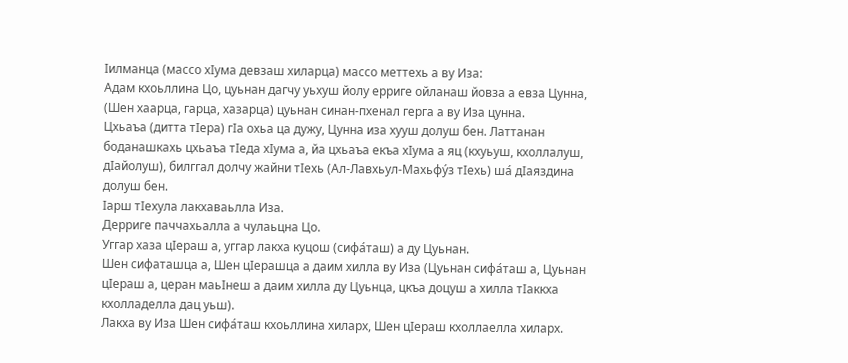Iилманца (массо хIума девзаш хиларца) массо меттехь а ву Иза:
Адам кхоьллина Цо, цуьнан дагчу уьхуш йолу ерриге ойланаш йовза а евза Цунна, (Шен хаарца, гарца, хазарца) цуьнан синан-пхенал герга а ву Иза цунна.
Цхьаъа (дитта тIера) гIа охьа ца дужу, Цунна иза хууш долуш бен. Латтанан боданашкахь цхьаъа тIеда хIума а, йа цхьаъа екъа хIума а яц (кхуьуш, кхоллалуш, дIайолуш), билггал долчу жайни тIехь (Ал-Лавхьул-Махьфу́з тIехь) ша́ дIаяздина долуш бен.
Iарш тIехула лакхаваьлла Иза.
Дерриге паччахьалла а чулаьцна Цо.
Уггар хаза цIераш а, уггар лакха куцош (сифа́таш) а ду Цуьнан.
Шен сифаташца а, Шен цIерашца а даим хилла ву Иза (Цуьнан сифа́таш а, Цуьнан цIераш а, церан маьIнеш а даим хилла ду Цуьнца, цкъа доцуш а хилла тIаккха кхолладелла дац уьш).
Лакха ву Иза Шен сифа́таш кхоьллина хиларх, Шен цIераш кхоллаелла хиларх.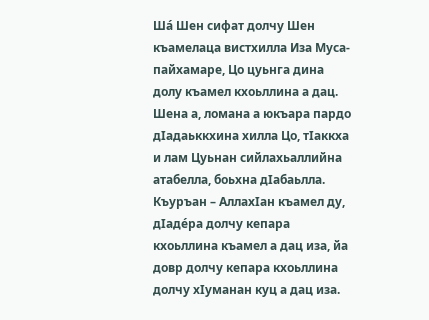Ша́ Шен сифат долчу Шен къамелаца вистхилла Иза Муса-пайхамаре, Цо цуьнга дина долу къамел кхоьллина а дац.
Шена а, ломана а юкъара пардо дIадаьккхина хилла Цо, тIаккха и лам Цуьнан сийлахьаллийна атабелла, боьхна дIабаьлла.
Къуръан – АллахIан къамел ду, дIаде́ра долчу кепара кхоьллина къамел а дац иза, йа довр долчу кепара кхоьллина долчу хIуманан куц а дац иза.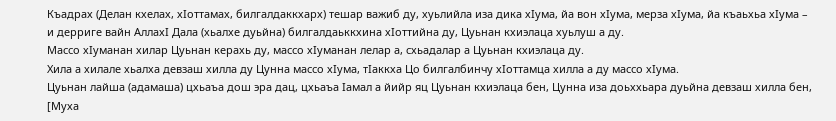Къадрах (Делан кхелах, хIоттамах, билгалдаккхарх) тешар важиб ду, хуьлийла иза дика хIума, йа вон хIума, мерза хIума, йа къаьхьа хIума – и дерриге вайн АллахI Дала (хьалхе дуьйна) билгалдаьккхина хIоттийна ду, Цуьнан кхиэлаца хуьлуш а ду.
Массо хIуманан хилар Цуьнан керахь ду, массо хIуманан лелар а, схьадалар а Цуьнан кхиэлаца ду.
Хила а хилале хьалха девзаш хилла ду Цунна массо хIума, тIаккха Цо билгалбинчу хIоттамца хилла а ду массо хIума.
Цуьнан лайша (адамаша) цхьаъа дош эра дац, цхьаъа Iамал а йийр яц Цуьнан кхиэлаца бен, Цунна иза доьххьара дуьйна девзаш хилла бен, [Муха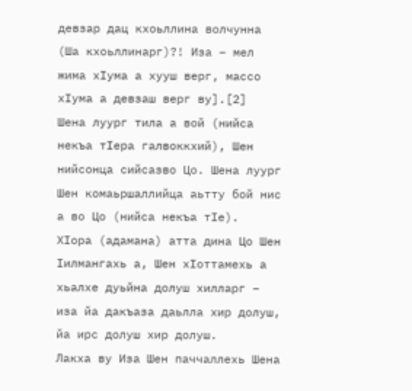девзар дац кхоьллина волчунна (Ша кхоьллинарг)?! Иза – мел жима хIума а хууш верг, массо хIума а девзаш верг ву].[2]
Шена луург тила а вой (нийса некъа тIера галвоккхий), Шен нийсонца сийсазво Цо. Шена луург Шен комаьршаллийца аьтту бой нис а во Цо (нийса некъа тIе).
ХIора (адамана) атта дина Цо Шен Iилмангахь а, Шен хIоттамехь а хьалхе дуьйна долуш хилларг – иза йа дакъаза даьлла хир долуш, йа ирс долуш хир долуш.
Лакха ву Иза Шен паччаллехь Шена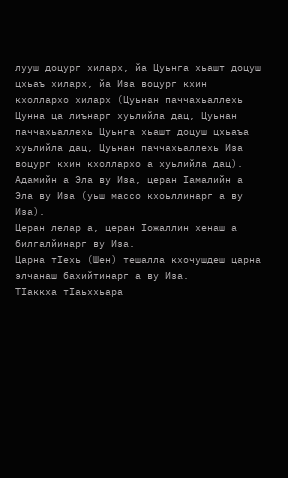лууш доцург хиларх, йа Цуьнга хьашт доцуш цхьаъ хиларх, йа Иза воцург кхин кхоллархо хиларх (Цуьнан паччахьаллехь Цунна ца лиънарг хуьлийла дац, Цуьнан паччахьаллехь Цуьнга хьашт доцуш цхьаъа хуьлийла дац, Цуьнан паччахьаллехь Иза воцург кхин кхоллархо а хуьлийла дац).
Адамийн а Эла ву Иза, церан Iамалийн а Эла ву Иза (уьш массо кхоьллинарг а ву Иза).
Церан лелар а, церан Iожаллин хенаш а билгалйинарг ву Иза.
Царна тIехь (Шен) тешалла кхочушдеш царна элчанаш бахийтинарг а ву Иза.
ТIаккха тIаьххьара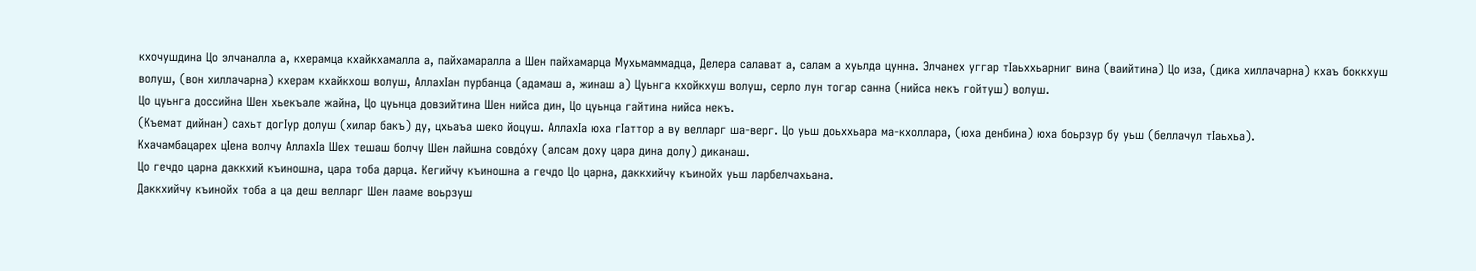кхочушдина Цо элчаналла а, кхерамца кхайкхамалла а, пайхамаралла а Шен пайхамарца Мухьмаммадца, Делера салават а, салам а хуьлда цунна. Элчанех уггар тIаьххьарниг вина (ваийтина) Цо иза, (дика хиллачарна) кхаъ боккхуш волуш, (вон хиллачарна) кхерам кхайкхош волуш, АллахIан пурбанца (адамаш а, жинаш а) Цуьнга кхойкхуш волуш, серло лун тогар санна (нийса некъ гойтуш) волуш.
Цо цуьнга доссийна Шен хьекъале жайна, Цо цуьнца довзийтина Шен нийса дин, Цо цуьнца гайтина нийса некъ.
(Къемат дийнан) сахьт догIур долуш (хилар бакъ) ду, цхьаъа шеко йоцуш. АллахIа юха гIаттор а ву велларг ша-верг. Цо уьш доьххьара ма-кхоллара, (юха денбина) юха боьрзур бу уьш (беллачул тIаьхьа).
Кхачамбацарех цIена волчу АллахIа Шех тешаш болчу Шен лайшна совдо́ху (алсам доху цара дина долу) диканаш.
Цо гечдо царна даккхий къиношна, цара тоба дарца. Кегийчу къиношна а гечдо Цо царна, даккхийчу къинойх уьш ларбелчахьана.
Даккхийчу къинойх тоба а ца деш велларг Шен лааме воьрзуш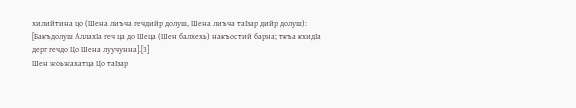хилийтина цо (Шена лиъча гечдийр долуш, Шена лиъча таIзар дийр долуш): [Бакъдолуш АллахIа геч ца до Шеца (Шен балхехь) накъостий барна; ткъа кхидIа дерг гечдо Цо Шена луучунна].[3]
Шен жоьжахатца Цо таIзар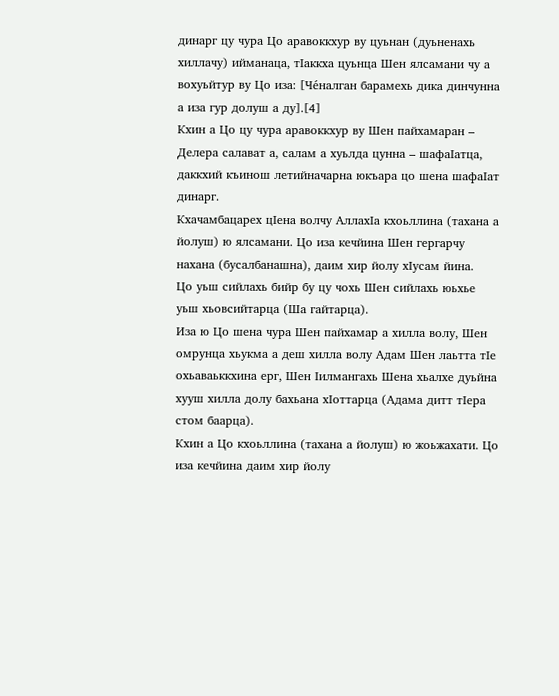динарг цу чура Цо аравоккхур ву цуьнан (дуьненахь хиллачу) ийманаца, тIаккха цуьнца Шен ялсамани чу а вохуьйтур ву Цо иза: [Че́налган барамехь дика динчунна а иза гур долуш а ду].[4]
Кхин а Цо цу чура аравоккхур ву Шен пайхамаран – Делера салават а, салам а хуьлда цунна – шафаIатца, даккхий къинош летийначарна юкъара цо шена шафаIат динарг.
Кхачамбацарех цIена волчу АллахIа кхоьллина (тахана а йолуш) ю ялсамани. Цо иза кечйина Шен гергарчу нахана (бусалбанашна), даим хир йолу хIусам йина.
Цо уьш сийлахь бийр бу цу чохь Шен сийлахь юьхье уьш хьовсийтарца (Ша гайтарца).
Иза ю Цо шена чура Шен пайхамар а хилла волу, Шен омрунца хьукма а деш хилла волу Адам Шен лаьтта тIе охьаваьккхина ерг, Шен Iилмангахь Шена хьалхе дуьйна хууш хилла долу бахьана хIоттарца (Адама дитт тIера стом баарца).
Кхин а Цо кхоьллина (тахана а йолуш) ю жоьжахати. Цо иза кечйина даим хир йолу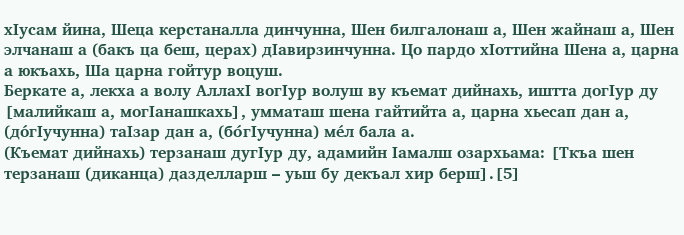хIусам йина, Шеца керстаналла динчунна, Шен билгалонаш а, Шен жайнаш а, Шен элчанаш а (бакъ ца беш, церах) дIавирзинчунна. Цо пардо хIоттийна Шена а, царна а юкъахь, Ша царна гойтур воцуш.
Беркате а, лекха а волу АллахI вогIур волуш ву къемат дийнахь, иштта догIур ду [малийкаш а, могIанашкахь], умматаш шена гайтийта а, царна хьесап дан а, (до́гIучунна) таIзар дан а, (бо́гIучунна) ме́л бала а.
(Къемат дийнахь) терзанаш дугIур ду, адамийн Iамалш озархьама: [Ткъа шен терзанаш (диканца) дазделларш – уьш бу декъал хир берш].[5]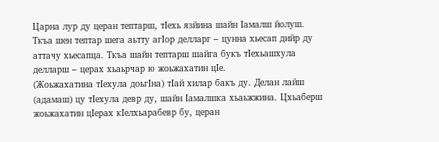Царна лур ду церан тептарш, тIехь язйина шайн Iамалш йолуш. Ткъа шен тептар шега аьтту агIор делларг – цунна хьесап дийр ду аттачу хьесапца. Ткъа шайн тептарш шайга букъ тIехьашхула делларш – церах хьаьрчар ю жоьжахатин цIе.
(Жоьжахатина тIехула доьгIна) тIай хилар бакъ ду. Делан лайш (адамаш) цу тIехула девр ду, шайн Iамалшка хьаьжжина. Цхьаберш жоьжахатин цIерах кIелхьарабевр бу, церан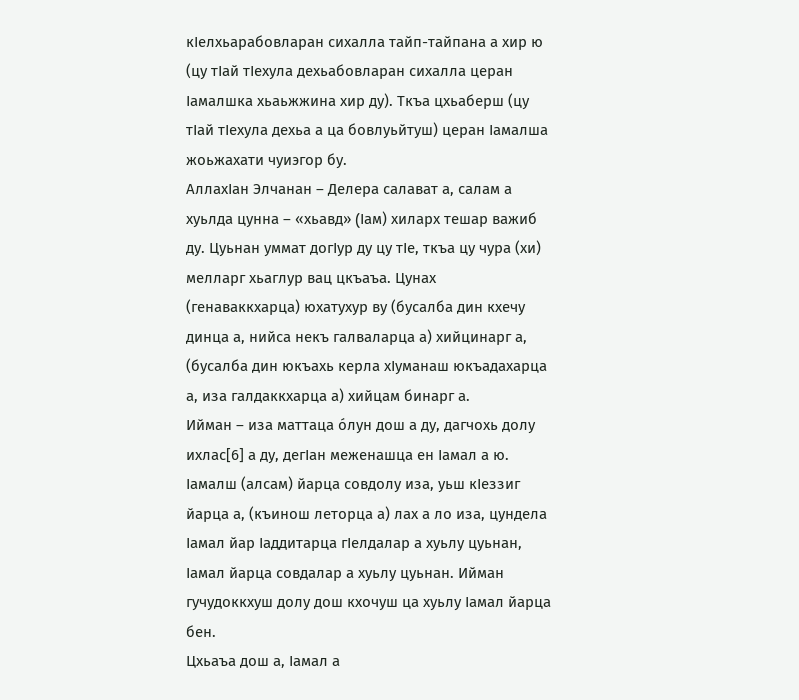кIелхьарабовларан сихалла тайп-тайпана а хир ю (цу тIай тIехула дехьабовларан сихалла церан Iамалшка хьаьжжина хир ду). Ткъа цхьаберш (цу тIай тIехула дехьа а ца бовлуьйтуш) церан Iамалша жоьжахати чуиэгор бу.
АллахIан Элчанан – Делера салават а, салам а хуьлда цунна – «хьавд» (Iам) хиларх тешар важиб ду. Цуьнан уммат догIур ду цу тIе, ткъа цу чура (хи) мелларг хьаглур вац цкъаъа. Цунах (генаваккхарца) юхатухур ву (бусалба дин кхечу динца а, нийса некъ галваларца а) хийцинарг а, (бусалба дин юкъахь керла хIуманаш юкъадахарца а, иза галдаккхарца а) хийцам бинарг а.
Ийман – иза маттаца о́лун дош а ду, дагчохь долу ихлас[6] а ду, дегIан меженашца ен Iамал а ю. Iамалш (алсам) йарца совдолу иза, уьш кIеззиг йарца а, (къинош леторца а) лах а ло иза, цундела Iамал йар Iаддитарца гIелдалар а хуьлу цуьнан, Iамал йарца совдалар а хуьлу цуьнан. Ийман гучудоккхуш долу дош кхочуш ца хуьлу Iамал йарца бен.
Цхьаъа дош а, Iамал а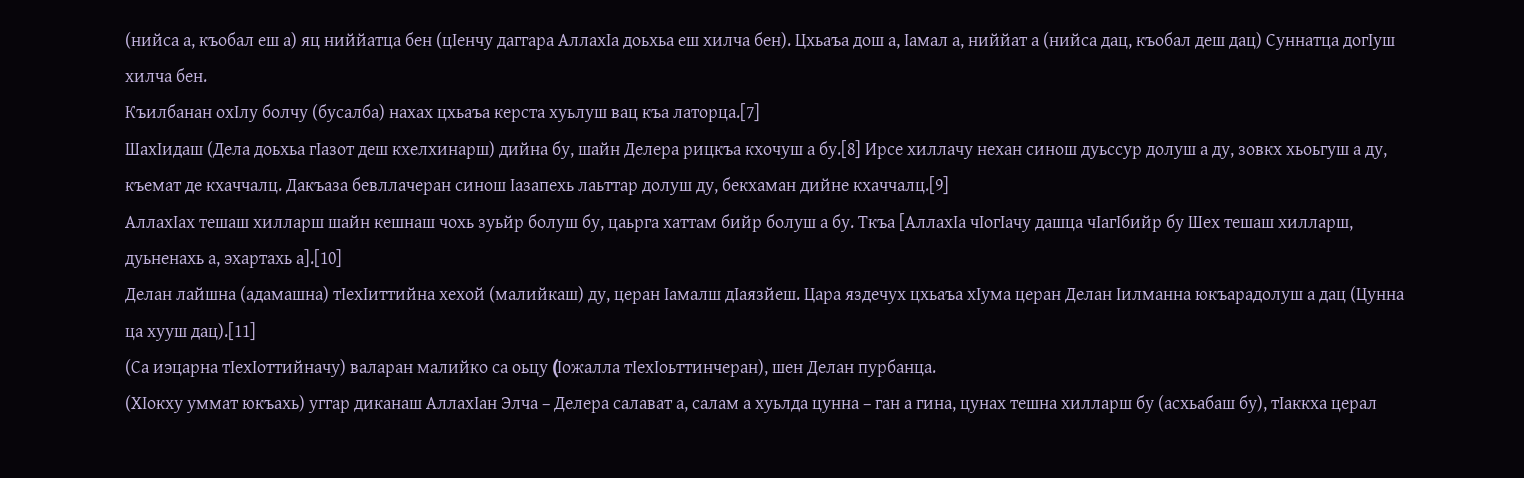(нийса а, къобал еш а) яц ниййатца бен (цIенчу даггара АллахIа доьхьа еш хилча бен). Цхьаъа дош а, Iамал а, ниййат а (нийса дац, къобал деш дац) Суннатца догIуш хилча бен.
Къилбанан охIлу болчу (бусалба) нахах цхьаъа керста хуьлуш вац къа латорца.[7]
ШахIидаш (Дела доьхьа гIазот деш кхелхинарш) дийна бу, шайн Делера рицкъа кхочуш а бу.[8] Ирсе хиллачу нехан синош дуьссур долуш а ду, зовкх хьоьгуш а ду, къемат де кхаччалц. Дакъаза бевллачеран синош Iазапехь лаьттар долуш ду, бекхаман дийне кхаччалц.[9]
АллахIах тешаш хилларш шайн кешнаш чохь зуьйр болуш бу, цаьрга хаттам бийр болуш а бу. Ткъа [АллахIа чIогIачу дашца чIагIбийр бу Шех тешаш хилларш, дуьненахь а, эхартахь а].[10]
Делан лайшна (адамашна) тIехIиттийна хехой (малийкаш) ду, церан Iамалш дIаязйеш. Цара яздечух цхьаъа хIума церан Делан Iилманна юкъарадолуш а дац (Цунна ца хууш дац).[11]
(Са иэцарна тIехIоттийначу) валаран малийко са оьцу (Iожалла тIехIоьттинчеран), шен Делан пурбанца.
(ХIокху уммат юкъахь) уггар диканаш АллахIан Элча – Делера салават а, салам а хуьлда цунна – ган а гина, цунах тешна хилларш бу (асхьабаш бу), тIаккха церал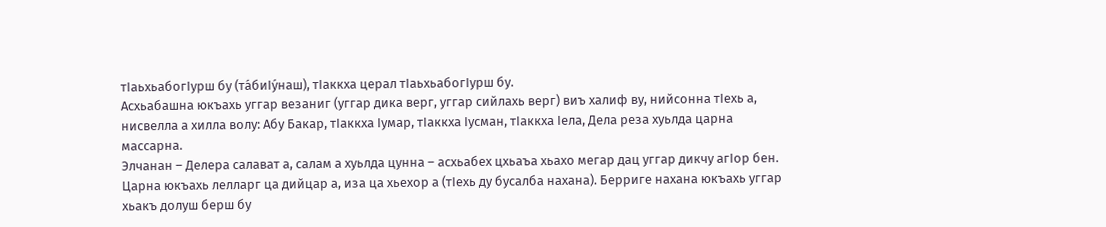тIаьхьабогIурш бу (та́биIу́наш), тIаккха церал тIаьхьабогIурш бу.
Асхьабашна юкъахь уггар везаниг (уггар дика верг, уггар сийлахь верг) виъ халиф ву, нийсонна тIехь а, нисвелла а хилла волу: Абу Бакар, тIаккха Iумар, тIаккха Iусман, тIаккха Iела, Дела реза хуьлда царна массарна.
Элчанан – Делера салават а, салам а хуьлда цунна – асхьабех цхьаъа хьахо мегар дац уггар дикчу агIор бен. Царна юкъахь лелларг ца дийцар а, иза ца хьехор а (тIехь ду бусалба нахана). Берриге нахана юкъахь уггар хьакъ долуш берш бу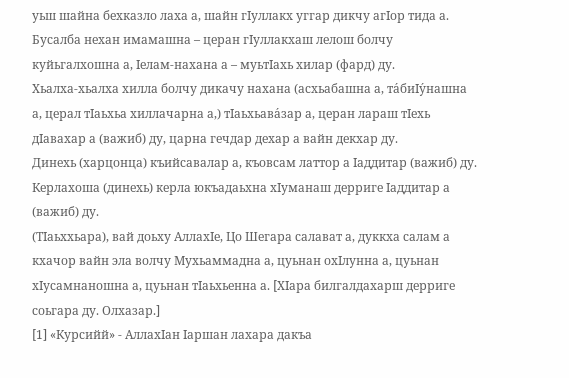уьш шайна бехказло лаха а, шайн гIуллакх уггар дикчу агIор тида а.
Бусалба нехан имамашна – церан гIуллакхаш лелош болчу куйьгалхошна а, Iелам-нахана а – муьтIахь хилар (фард) ду.
Хьалха-хьалха хилла болчу дикачу нахана (асхьабашна а, та́биIу́нашна а, церал тIаьхьа хиллачарна а,) тIаьхьава́зар а, церан лараш тIехь дIавахар а (важиб) ду, царна гечдар дехар а вайн декхар ду.
Динехь (харцонца) къийсавалар а, къовсам латтор а Iаддитар (важиб) ду.
Керлахоша (динехь) керла юкъадаьхна хIуманаш дерриге Iаддитар а (важиб) ду.
(ТIаьххьара), вай доьху АллахIе, Цо Шегара салават а, дуккха салам а кхачор вайн эла волчу Мухьаммадна а, цуьнан охIлунна а, цуьнан хIусамнаношна а, цуьнан тIаьхьенна а. [ХIара билгалдахарш дерриге соьгара ду. Олхазар.]
[1] «Курсийй» - АллахIан Iаршан лахара дакъа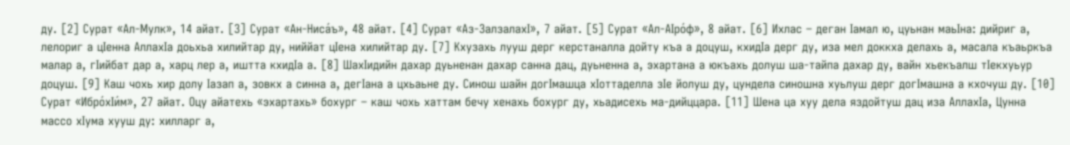ду. [2] Сурат «Ал-Мулк», 14 айат. [3] Сурат «Ан-Ниса́ъ», 48 айат. [4] Сурат «Аз-ЗалзалахI», 7 айат. [5] Сурат «Ал-АIро́ф», 8 айат. [6] Ихлас – деган Iамал ю, цуьнан маьIна: дийриг а, лелориг а цIенна АллахIа доьхьа хилийтар ду, ниййат цIена хилийтар ду. [7] Кхузахь лууш дерг керстаналла дойту къа а доцуш, кхидIа дерг ду, иза мел доккха делахь а, масала къаьркъа малар а, гIийбат дар а, харц лер а, иштта кхидIа а. [8] ШахIидийн дахар дуьненан дахар санна дац, дуьненна а, эхартана а юкъахь долуш ша-тайпа дахар ду, вайн хьекъалш тIекхуьур доцуш. [9] Каш чохь хир долу Iазап а, зовкх а синна а, дегIана а цхьаьне ду. Синош шайн догIмашца хIоттаделла зIе йолуш ду, цундела синошна хуьлуш дерг догIмашна а кхочуш ду. [10] Сурат «Ибро́хIи́м», 27 айат. Оцу айатехь «эхартахь» бохург – каш чохь хаттам бечу хенахь бохург ду, хьадисехь ма-дийццара. [11] Шена ца хуу дела яздойтуш дац иза АллахIа, Цунна массо хIума хууш ду: хилларг а,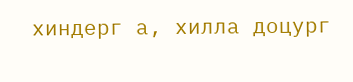хиндерг а, хилла доцург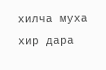хилча муха хир дара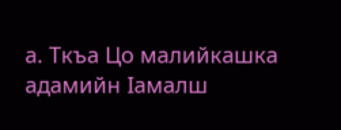а. Ткъа Цо малийкашка адамийн Iамалш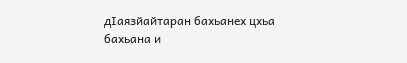дIаязйайтаран бахьанех цхьа бахьана и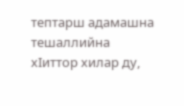тептарш адамашна тешаллийна хIиттор хилар ду,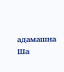адамашна Ша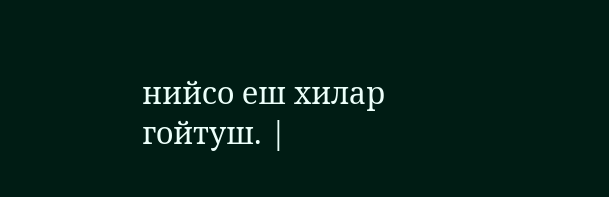нийсо еш хилар гойтуш. |